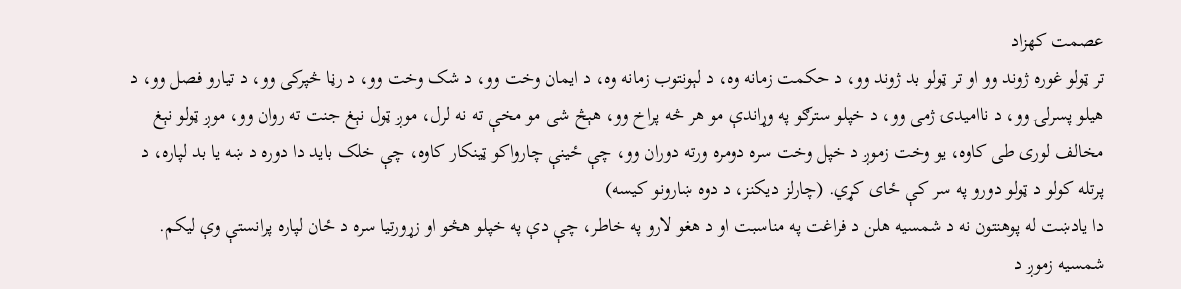عصمت کهزاد
تر ټولو غوره ژوند وو او تر ټولو بد ژوند وو، د حکمت زمانه وه، د لېونتوب زمانه وه، د ایمان وخت وو، د شک وخت وو، د رڼا څپرکی وو، د تیارو فصل وو، د هیلو پسرلۍ وو، د ناامیدۍ ژمی وو، د خپلو سترګو په وړاندې مو هر څه پراخ وو، هېڅ شی مو مخې ته نه لرل، موږ ټول نېغ جنت ته روان وو، موږ ټولو نېغ مخالف لوری طی کاوه، یو وخت زموږ د خپل وخت سره دومره ورته دوران وو، چې ځینې چارواکو ټینکار کاوه، چې خلک باید دا دوره د ښه یا بد لپاره، د پرتله کولو د ټولو دورو په سر کې ځای کړي. (چارلز دیکنز، د دوه ښارونو کیسه)
دا یادښت له پوهنتون نه د شمسیه هلن د فراغت په مناسبت او د هغو لارو په خاطر، چې دې په خپلو هڅو او زړورتیا سره د ځان لپاره پرانستې وې لیکم. شمسیه زموږ د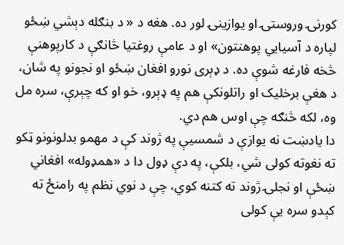کورنۍ وروستۍ او یوازینۍ لور ده. هغه د « د بنګله دېشي ښځو لپاره د آسیايي پوهنتون» او د عامې روغتیا څانګې د کارپوهنې څخه فارغه شوې ده. د ډېری نورو افغان ښځو او نجونو په شان، د هغې برخلیک او راتلونکې هم په ډېرو، خو او که چېرې، سره مل وه، لکه څنګه چې اوس هم دي.
دا یادښت نه یوازې د شمسیې په ژوند کې د مهمو بدلونونو ټکو ته نغوته کولی شي، بلکې، په دې ډول دا د «همډوله» افغاني ښځې او نجلۍ ژوند ته کتنه کوي، چې د نوي نظم په رامنځ ته کېدو سره یې کولی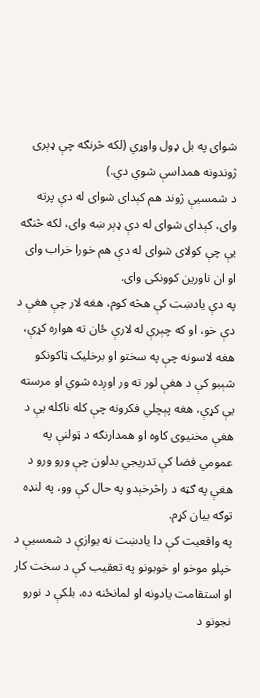شوای په بل ډول واوړي (لکه څرنګه چې ډېری ژوندونه همداسې شوي دي.)
د شمسیې ژوند هم کېدای شوای له دې پرته وای، کېدای شوای له دې ډېر ښه وای، لکه څنګه یې چې کولای شوای له دې هم خورا خراب وای او ان ناورین کوونکی وای.
په دې یادښت کې هڅه کوم، هغه لار چې هغې د دې خو، او که چېرې له لارې ځان ته هواره کړې، هغه لاسونه چې په سختو او برخلیک ټاکونکو شېبو کې د هغې لور ته ور اوږده شوي او مرسته یې کړې، هغه پېچلي فکرونه چې کله ناکله یې د هغې مخنیوی کاوه او همدارنګه د ټولنې په عمومي فضا کې تدریجي بدلون چې ورو ورو د هغې په ګټه د راڅرخېدو په حال کې وو، په لنډه توګه بیان کړم.
په واقعیت کې دا یادښت نه یوازې د شمسیې د خپلو موخو او خوبونو په تعقیب کې د سخت کار او استقامت یادونه او لمانځنه ده، بلکې د نورو نجونو د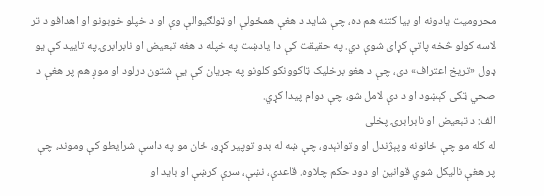محرومیت یادونه او بیا کتنه هم ده، چې شاید د هغې همځولې او ټولګیوالې وې او د خپلو خوبونو او اهدافو د تر لاسه کولو څخه پاتې کړای شوې دي. په حقیقت کې دا یادښت په خپله د هغه تبعیض او نابرابرۍ په تایید کې یو ډول «تریخ اعتراف» دی، چې د هغو برخلیک ټاکوونکو کلونو په جریان کې یې شتون درلود او موږ هم پر هغې د صحي ټکی کېښود او د دې لامل شو، چې دوام پیدا کړي.
الف: د تبعیض او نابرابرۍ پخلی
له کله مو چې ځانونه وپېژندل او وتوانېدو، چې ښه له بدو توپیر کړو، ځان مو په داسې شرایطو کې وموند، چې پر هغې نالیکل شوي قوانین او دود حکم چلاوه. قاعدې، نښې، سرې کرښې او باید او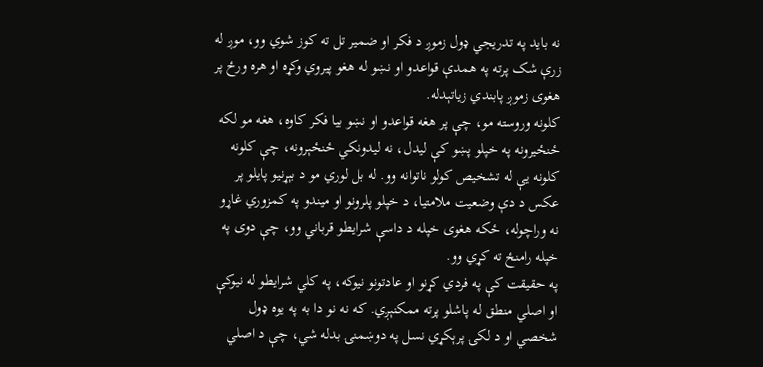نه باید په تدریجي ډول زموږ د فکر او ضمیر تل ته کوز شوي وو، موږ له زرې شک پرته په همدې قواعدو او نښو له هغو پیروي وکړه او هره ورځ پر هغوی زموږ پابندي زیاتېدله.
کلونه وروسته مو، چې پر هغه قواعدو او نښو بیا فکر کاوه، هغه مو لکه ځنځيرونه په خپلو پښو کې لیدل، نه لیدونکي ځنځېرونه، چې کلونه کلونه یې له تشخیص کولو ناتوانه وو. له بل لوري مو د بېړنیو پایلو پر عکس د دې وضعیت ملامتیا، د خپلو پلرونو او میندو په کمزوري غاړو نه وراچوله، ځکه هغوی خپله د داسې شرایطو قرباني وو، چې دوی په خپله رامنځ ته کړي وو.
په حقیقت کې په فردي کړنو او عادتونو نیوکه، په کلي شرایطو له نیوکې او اصلي منطق له پاشلو پرته ممکنېږي. که نه نو دا به په یوه ډول شخصي او د لکۍ پرېکړي نسل په دوښمنۍ بدله شي، چې د اصلي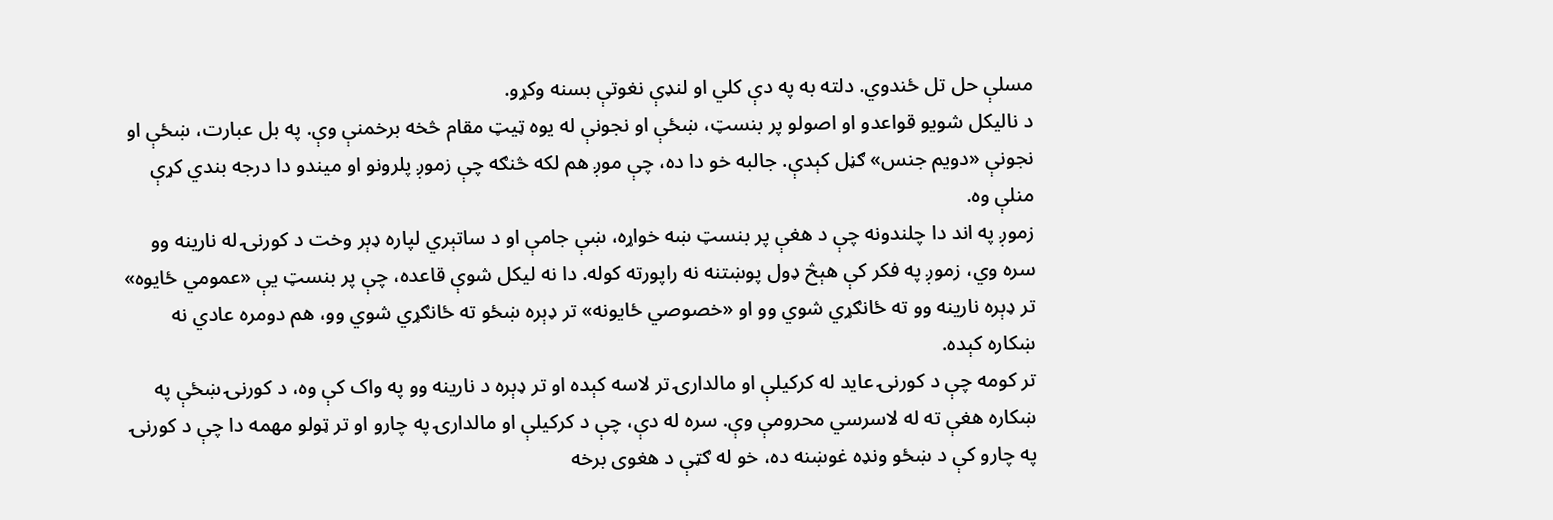مسلې حل تل ځندوي. دلته به په دې کلي او لنډې نغوتې بسنه وکړو.
د نالیکل شویو قواعدو او اصولو پر بنسټ، ښځې او نجونې له یوه ټيټ مقام څخه برخمنې وې. په بل عبارت، ښځې او نجونې «دویم جنس» ګڼل کېدې. جالبه خو دا ده، چې موږ هم لکه څنګه چې زموږ پلرونو او میندو دا درجه بندي کړې منلې وه.
زموږ په اند دا چلندونه چې د هغې پر بنسټ ښه خواړه، ښې جامې او د ساتېري لپاره ډېر وخت د کورنۍ له نارینه وو سره وي، زموږ په فکر کې هېڅ ډول پوښتنه نه راپورته کوله. دا نه لیکل شوې قاعده، چې پر بنسټ یې «عمومي ځایوه» تر ډېره نارینه وو ته ځانګړي شوي وو او «خصوصي ځایونه» تر ډېره ښځو ته ځانګړي شوي وو، هم دومره عادي نه ښکاره کېده.
تر کومه چې د کورنۍ عاید له کرکیلې او مالدارۍ تر لاسه کېده او تر ډېره د نارینه وو په واک کې وه، د کورنۍ ښځې په ښکاره هغې ته له لاسرسي محرومې وې. سره له دې، چې د کرکیلې او مالدارۍ په چارو او تر ټولو مهمه دا چې د کورنۍ په چارو کې د ښځو ونډه غوښنه ده، خو له ګټې د هغوی برخه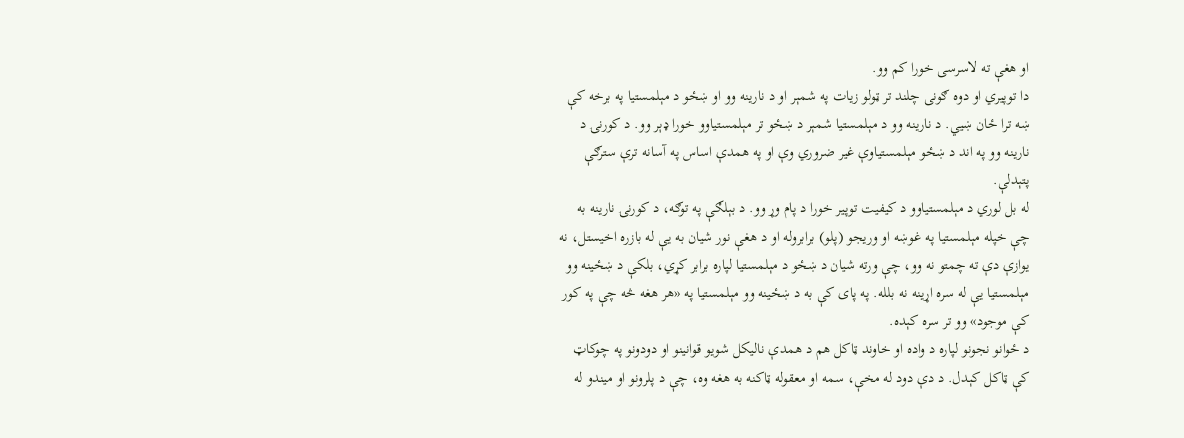او هغې ته لاسرسی خورا کم وو.
دا توپیري او دوه ګونی چلند تر ټولو زیات په شمېر او د نارینه وو او ښځو د مېلمستیا په برخه کې ښه ترا ځان ښيي. د نارینه وو د مېلمستیا شمېر د ښځو تر مېلمستیاوو خورا ډېر وو. د کورنۍ د نارینه وو په اند د ښځو مېلمستیاوې غیر ضروري وې او په همدې اساس په آسانه ترې سترګې پتېدلې.
له بل لوري د مېلمستیاوو د کیفیت توپیر خورا د پام وړ وو. د بېلګې په توګه، د کورنۍ نارینه به چې خپله مېلمستیا په غوښه او وریجو (پلو) برابروله او د هغې نور شیان به یې له بازره اخیستل، نه یوازې دې ته چمتو نه وو، چې ورته شیان د ښځو د مېلمستیا لپاره برابر کړي، بلکې د ښځینه وو مېلمستیا یې له سره اړینه نه بلله. په پای کې به د ښځینه وو مېلمستیا په «هر هغه څه چې په کور کې موجود» وو تر سره کېده.
د ځوانو نجونو لپاره د واده او خاوند ټاکل هم د همدې نالیکل شویو قوانینو او دودونو په چوکاټ کې ټاکل کېدل. د دې دود له مخې، سمه او معقوله ټاکنه به هغه وه، چې د پلرونو او میندو له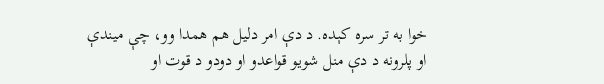خوا به تر سره کېده. د دې امر دلیل هم همدا وو، چې میندې او پلرونه د دې منل شویو قواعدو او دودو د قوت او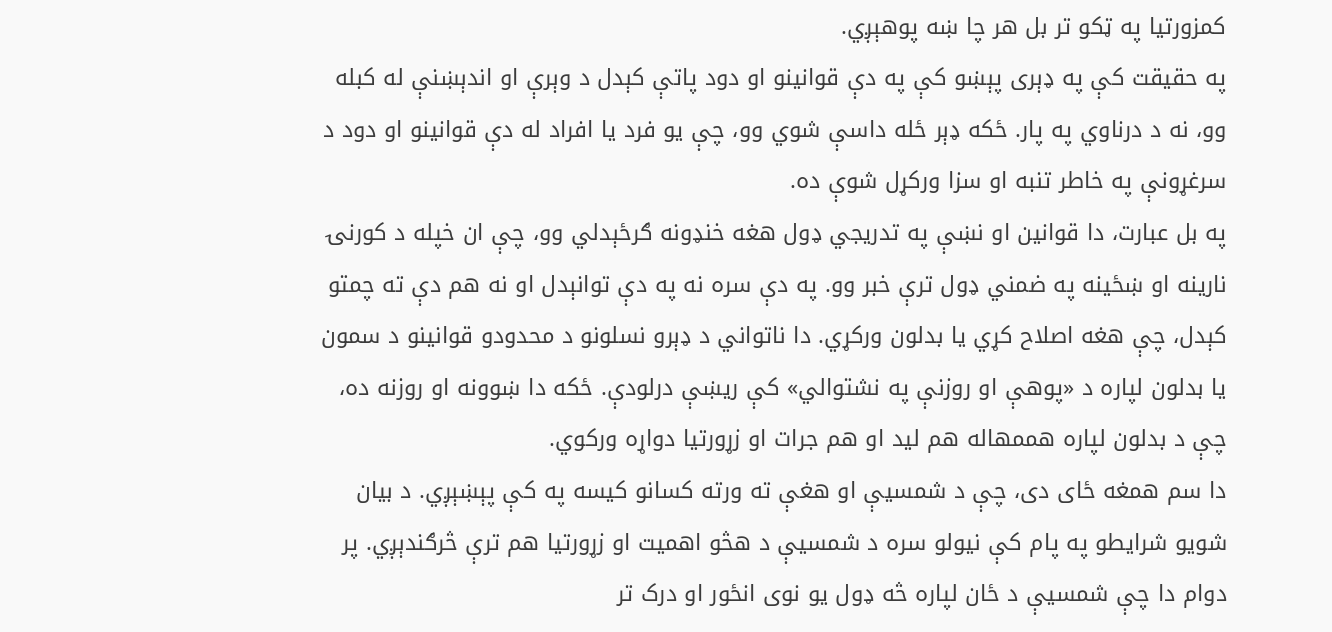کمزورتیا په ټکو تر بل هر چا ښه پوهېږي.
په حقیقت کې په ډېری پېښو کې په دې قوانینو او دود پاتې کېدل د وېرې او اندېښنې له کبله وو، نه د درناوي په پار. ځکه ډېر ځله داسې شوي وو، چې یو فرد یا افراد له دې قوانینو او دود د سرغړونې په خاطر تنبه او سزا ورکړل شوې ده.
په بل عبارت، دا قوانین او نښې په تدریجي ډول هغه خنډونه ګرځېدلي وو، چې ان خپله د کورنۍ نارینه او ښځینه په ضمني ډول ترې خبر وو. په دې سره نه په دې توانېدل او نه هم دې ته چمتو کېدل، چې هغه اصلاح کړي یا بدلون ورکړي. دا ناتواني د ډېرو نسلونو د محدودو قوانینو د سمون یا بدلون لپاره د «پوهې او روزنې په نشتوالي» کې ریښې درلودې. ځکه دا ښوونه او روزنه ده، چې د بدلون لپاره هممهاله هم لید او هم جرات او زړورتیا دواړه ورکوي.
دا سم همغه ځای دی، چې د شمسیې او هغې ته ورته کسانو کیسه په کې پېښېږي. د بیان شویو شرایطو په پام کې نیولو سره د شمسیې د هڅو اهمیت او زړورتیا هم ترې څرګندېږي. پر دوام دا چې شمسیې د ځان لپاره څه ډول یو نوی انځور او درک تر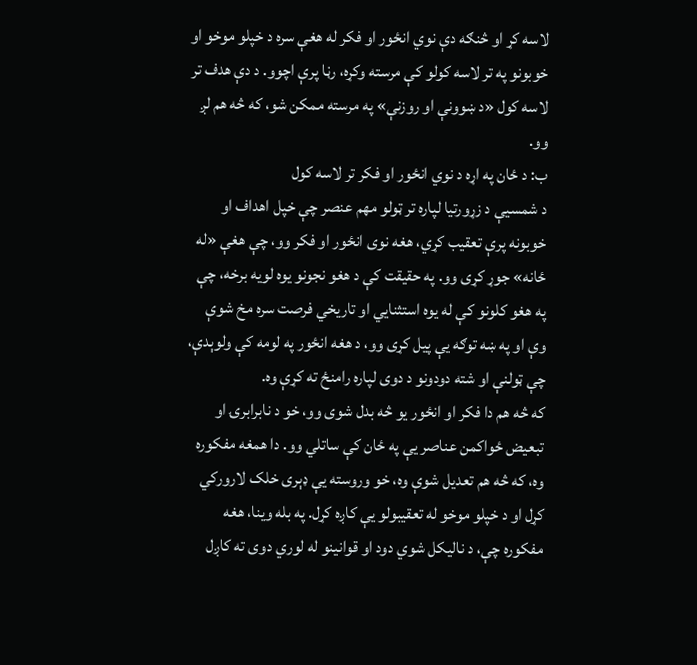لاسه کړ او څنګه دې نوي انځور او فکر له هغې سره د خپلو موخو او خوبونو په تر لاسه کولو کې مرسته وکړه، رڼا پرې اچوو. د دې هدف تر لاسه کول «د ښوونې او روزنې» په مرسته ممکن شو، که څه هم لږ وو.
ب: د ځان په اړه د نوي انځور او فکر تر لاسه کول
د شمسیې د زړورتیا لپاره تر ټولو مهم عنصر چې خپل اهداف او خوبونه پرې تعقیب کړي، هغه نوی انځور او فکر وو، چې هغې «له ځانه» جوړ کړی وو. په حقیقت کې د هغو نجونو یوه لویه برخه، چې په هغو کلونو کې له یوه استثنايي او تاریخي فرصت سره مخ شوې وې او په ښه توګه یې پیل کړی وو، د هغه انځور په لومه کې ولوېدې، چې ټولنې او شته دودونو د دوی لپاره رامنځ ته کړې وه.
که څه هم دا فکر او انځور یو څه بدل شوی وو، خو د نابرابرۍ او تبعیض ځواکمن عناصر یې په ځان کې ساتلي وو. دا همغه مفکوره وه، که څه هم تعدیل شوې وه، خو وروسته یې ډېری خلک لارورکي کړل او د خپلو موخو له تعقیبولو یې کاږه کړل. په بله وینا، هغه مفکوره چې، د نالیکل شوي دود او قوانینو له لوري دوی ته کاږل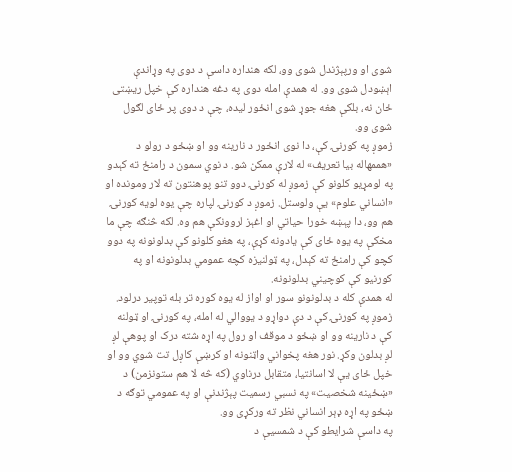شوی او ورپېژندل شوی وو، لکه هنداره داسې د دوی په وړاندې اېښودل شوی وو. له همدې امله دوی په دغه هنداره کې خپل ریښتی ځان نه، بلکې هغه جوړ شوی انځور لیده، چې د دوی پر ځای لګول شوی وو.
زموږ په کورنۍ کې، دا نوی انځور د نارینه وو او ښځو د رولو د «هممهاله بیا تعریف» له لارې ممکن شو. د نوي سمون د رامنځ ته کېدو په لومړیو کلونو کې زموږ له کورنۍ دوو تنو پوهنتون ته لار ومونده او «انساني علوم» یې ولوستل. زموږ د کورنۍ لپاره چې یوه لویه کورنۍ هم وو، دا پېښه خورا حیاتي او اغېز لروونکې هم وه. لکه څنګه چې ما مخکې په یوه ځای کې یادونه کړې، په هغو کلونو کې بدلونونه په دوو کچو کې رامنځ ته کېدل، په ټولنیزه کچه عمومي بدلونونه او په کورنیو کې کوچیني بدلونونه.
له همدې کله د بدلونونو سور او اواز له یوه کوره تر بله توپیر درلود. زموږ په کورنۍ کې د دې دواړو د یووالي له امله، په کورنۍ او ټولنه کې د نارینه وو او ښځو د موقف او رول په اړه شته درک او پوهې لږ لږ بدلون وکړ. نور هغه پخواني واټنونه او کرښې کاږل تت شوي وو او خپل ځای یې لا اسانتیا، متقابل درناوي (که څه لا هم ستونزمن) د «ښځینه شخصیت» په نسبي رسمیت پېژندنې او په عمومي توګه د ښځو په اړه ډېر انساني نظر ته ورکړی وو.
په داسې شرایطو کې د شمسیې د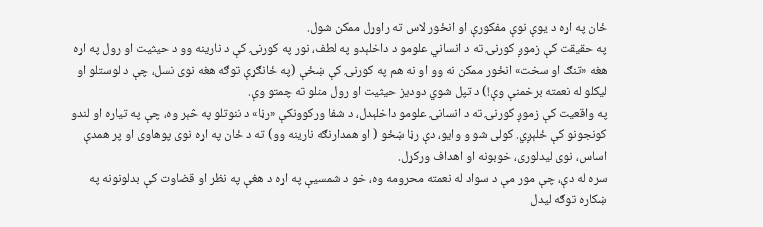ځان په اړه د یوې نوې مفکورې او انځور لاس ته راوړل ممکن شول.
په حقیقت کې زموږ کورنۍ ته د انساني علومو د داخلېدو په لطف، نور په کورنۍ کې د نارینه وو د حیثیت او رول په اړه هغه «تنګ او سخت» انځور ممکن نه وو او نه هم په کورنۍ کې ښځې (په ځانګړې توګه هغه نوی نسل، چې د لوستلو او لیکلو له نعمته برخمنې وې!) د تپل شوي دودیز حیثیت او رول منلو ته چمتو وې.
په واقعیت کې زموږ کورنۍ ته د انسانۍ علومو داخلېدل، د شفا ورکوونکې «رڼا» د ننوتلو په څېر وه، چې په تیاره او لندو کونجونو کې ځلېږي. کولی شو و وایو، دې رڼا ښځو ( او همدارنګه نارینه وو) ته د ځان په اړه نوی پوهاوی او پر همدې اساس، نوی لیدلوری، خوبونه او اهداف ورکړل.
سره له دې، چې مور مې د سواد له نعمته محرومه وه، خو د شمسیې په اړه د هغې په نظر او قضاوت کې بدلونونه په ښکاره توګه لیدل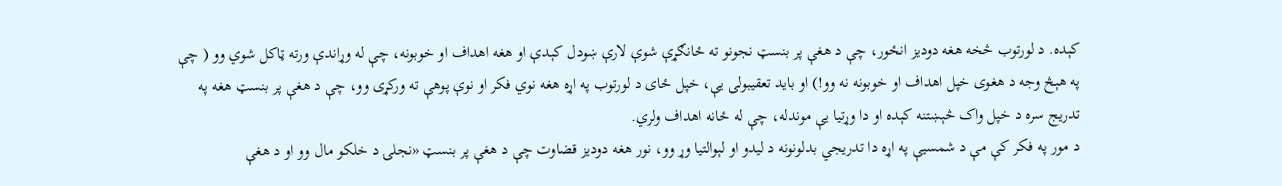کېده. د لورتوب څخه هغه دودیز انځور، چې د هغې پر بنسټ نجونو ته ځانګړې شوې لارې ښودل کېدې او هغه اهداف او خوبونه، چې له وړاندې ورته ټاکل شوي وو ( چې په هېڅ وجه د هغوی خپل اهداف او خوبونه نه وو!) او باید تعقیبولی یې، خپل ځای د لورتوب په اړه هغه نوي فکر او نوې پوهې ته ورکړی وو، چې د هغې پر بنسټ هغه په تدریج سره د خپل واک څېښتنه کېده او دا وړتیا یې موندله، چې له ځانه اهداف ولري.
د مور په فکر کې مې د شمسیې په اړه دا تدریجي بدلونونه د لیدو او لېوالتیا وړ وو، نور هغه دودیز قضاوت چې د هغې پر بنسټ «نجلۍ د خلکو مال وو او د هغې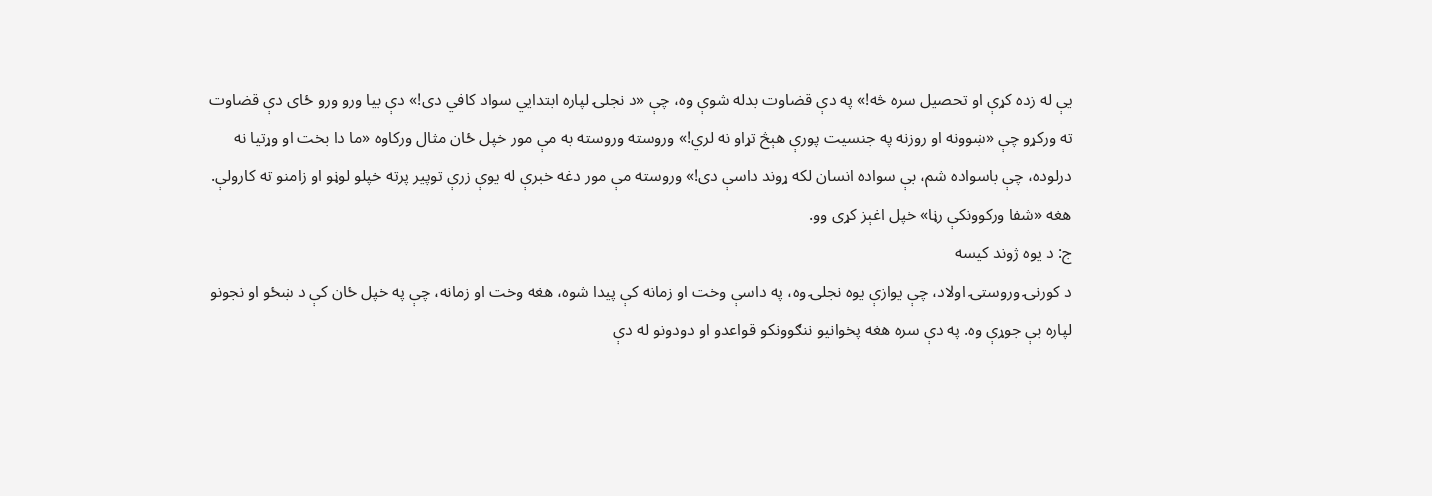یې له زده کړې او تحصیل سره څه!» په دې قضاوت بدله شوې وه، چې «د نجلۍ لپاره ابتدايي سواد کافي دی!» دې بیا ورو ورو ځای دې قضاوت ته ورکړو چې «ښوونه او روزنه په جنسیت پورې هېڅ تړاو نه لري!» وروسته وروسته به مې مور خپل ځان مثال ورکاوه «ما دا بخت او وړتیا نه درلوده، چې باسواده شم، بې سواده انسان لکه ړوند داسې دی!» وروسته مې مور دغه خبرې له یوې زرې توپیر پرته خپلو لوڼو او زامنو ته کارولې. هغه «شفا ورکوونکې رڼا» خپل اغېز کړی وو.
ج: د یوه ژوند کیسه
د کورنۍ وروستۍ اولاد، چې یوازې یوه نجلۍ وه، په داسې وخت او زمانه کې پیدا شوه، هغه وخت او زمانه، چې په خپل ځان کې د ښځو او نجونو لپاره بې جوړې وه. په دې سره هغه پخوانیو ننګوونکو قواعدو او دودونو له دې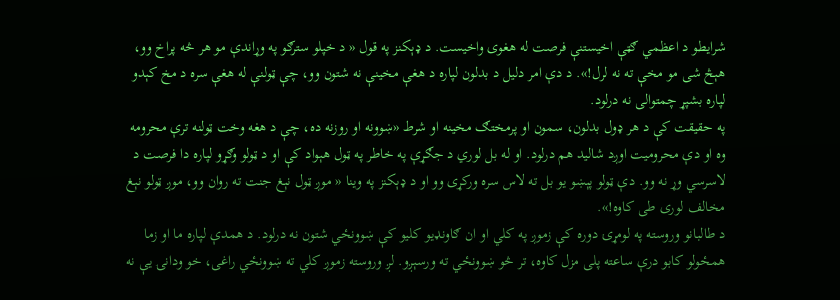شرایطو د اعظمي ګټې اخیستنې فرصت له هغوی واخیست. د ډېکنز په قول « د خپلو سترګو په وړاندې مو هر څه پراخ وو، هېڅ شی مو مخې ته نه لرل!». د دې امر دلیل د بدلون لپاره د هغې مخینې نه شتون وو، چې ټولنې له هغې سره د مخ کېدو لپاره بشپړ چمتوالی نه درلود.
په حقیقت کې د هر ډول بدلون، سمون او پرمختګ مخینه او شرط «ښوونه او روزنه ده، چې د هغه وخت ټولنه ترې محرومه وه او دې محرومیت اوږد شالید هم درلود. او له بل لوري د جګړې په خاطر په ټول هېواد کې او د ټولو وګړو لپاره دا فرصت د لاسرسي وړ نه وو. دې ټولو پېښو یو بل ته لاس سره ورکړی وو او د ډېکنز په وینا « موږ ټول نېغ جنت ته روان وو، موږ ټولو نېغ مخالف لوری طی کاوه!».
د طالبانو وروسته په لومړۍ دوره کې زموږ په کلي او ان ګاونډیو کلیو کې ښوونځي شتون نه درلود. د همدې لپاره ما او زما همځولو کابو درې ساعته پلی مزل کاوه، تر څو ښوونځي ته ورسېږو. لږ وروسته زموږ کلي ته ښوونځي راغی، خو ودانۍ یې نه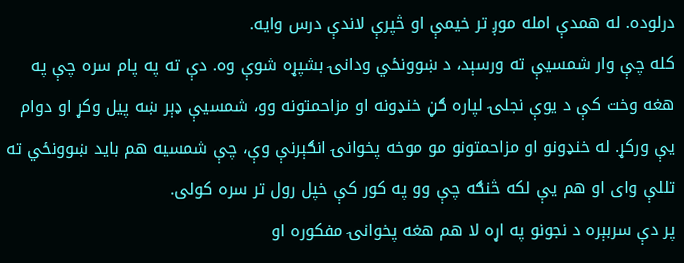درلوده. له همدې امله موږ تر خیمې او څپرې لاندې درس وایه.
کله چې وار شمسیې ته ورسېد، د ښوونځي ودانۍ بشپړه شوې وه. دې ته په پام سره چې په هغه وخت کې د یوې نجلۍ لپاره ګڼ خنډونه او مزاحمتونه وو، شمسیې ډېر ښه پیل وکړ او دوام یې ورکړ. له خنډونو او مزاحمتونو مو موخه پخوانۍ انګېرنې وې، چې شمسیه هم باید ښوونځي ته تللې وای او هم یې لکه څنګه چې وو په کور کې خپل رول تر سره کولی.
پر دې سربېره د نجونو په اړه لا هم هغه پخوانۍ مفکوره او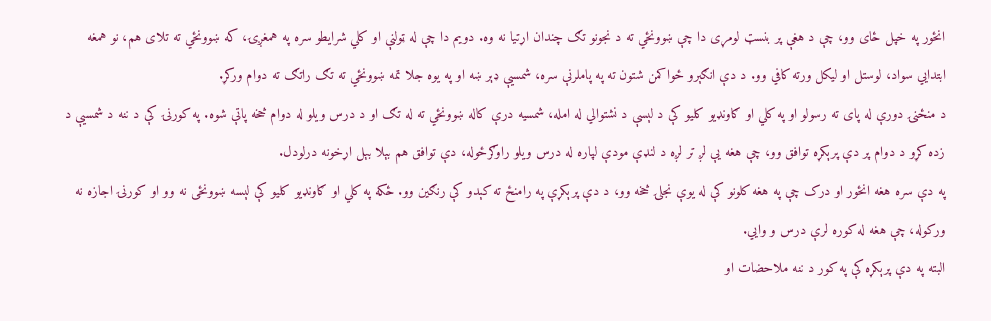انځور په خپل ځای وو، چې د هغې پر بنسټ لومړی دا چې ښوونځي ته د نجونو تګ چندان اړتیا نه وه. دویم دا چې له ټولنې او کلي شرایطو سره په همغږۍ، که ښوونځي ته تلای هم، نو همغه ابتدايي سواد، لوستل او لیکل ورته کافي وو. د دې انګېرو ځواکمن شتون ته په پاملرنې سره، شمسیې ډېر ښه او په یوه جلا تمه ښوونځي ته تګ راتګ ته دوام ورکړ.
د منځنۍ دورې له پای ته رسولو او په کلي او ګاونډیو کلیو کې د لېسې د نشتوالي له امله، شمسیه درې کاله ښوونځي ته له تګ او د درس ویلو له دوام څخه پاتې شوه. په کورنۍ کې د ننه د شمسیې د زده کړو د دوام پر دې پرېکړه توافق وو، چې هغه یې لږ تر لږه د لنډې مودې لپاره له درس ویلو راوګرځوله، دې توافق هم بېلا بېل اړخونه درلودل.
په دې سره هغه انځور او درک چې په هغه کلونو کې له یوې نجلۍ څخه وو، د دې پرېکړې په رامنځ ته کېدو کې رنګین وو. ځکه په کلي او ګاونډیو کلیو کې لېسه ښوونځی نه وو او کورنۍ اجازه نه ورکوله، چې هغه له کوره لرې درس و وايي.
البته په دې پرېکړه کې په کور د ننه ملاحضات او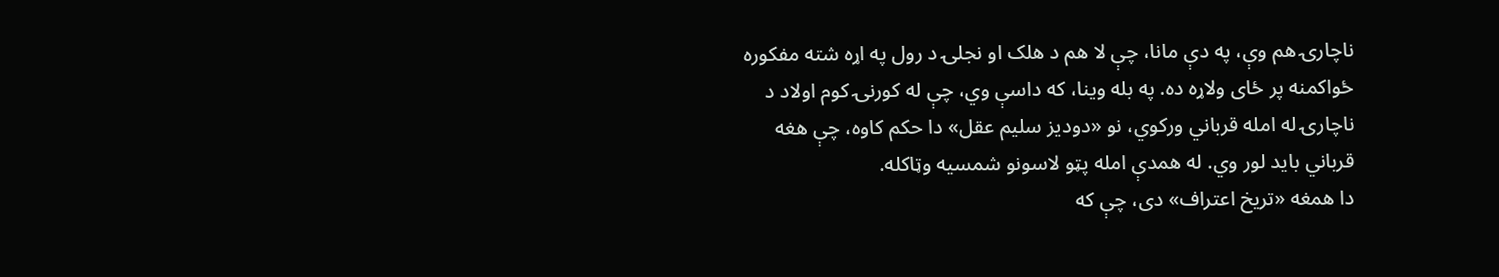ناچارۍ هم وې، په دې مانا، چې لا هم د هلک او نجلۍ د رول په اړه شته مفکوره ځواکمنه پر ځای ولاړه ده. په بله وینا، که داسې وي، چې له کورنۍ کوم اولاد د ناچارۍ له امله قرباني ورکوي، نو «دودیز سلیم عقل» دا حکم کاوه، چې هغه قرباني باید لور وي. له همدې امله پټو لاسونو شمسیه وټاکله.
دا همغه «تریخ اعتراف» دی، چې که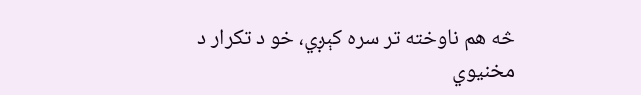څه هم ناوخته تر سره کېږي، خو د تکرار د مخنیوي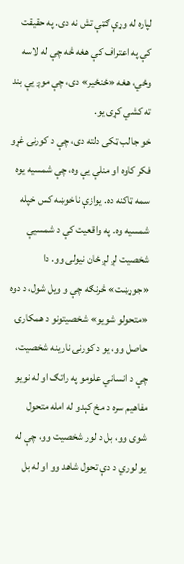لپاره له وړې ګټې تش نه دی. په حقیقت کې په اعتراف کې هغه څه چې له لاسه وځي، هغه «ځنځیر» دی، چې موږ یې بند ته کشي کړی یو.
خو جالب ټکی دلته دی، چې د کورنۍ غړو فکر کاوه او منلې یې وه، چې شمسیه یوه سمه ټاکنه ده. یوازې ناخوښه کس خپله شمسیه وه. په واقعیت کې د شمسیې شخصیت لږ لږ ځان نیولی وو. دا «جوړښت» څرنګه چې و ویل شول، د دوه «متحولو شویو» شخصیتونو د همکارۍ حاصل وو، یو د کورنۍ نارینه شخصیت، چې د انساني علومو په راتګ او له نویو مفاهیم سره د مخ کېدو له امله متحول شوی وو، بل د لور شخصیت وو، چې له یو لوري د دې تحول شاهد وو او له بل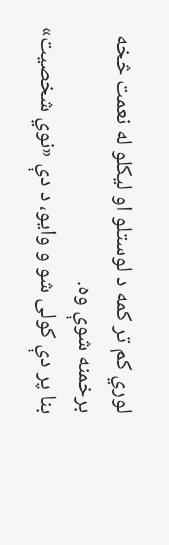لوري کم تر کمه د لوستلو او لیکلو له نعمت څخه برخمنه شوې وه.
بنا پر دې کولی شو و وایو، د دې «نوي شخصیت»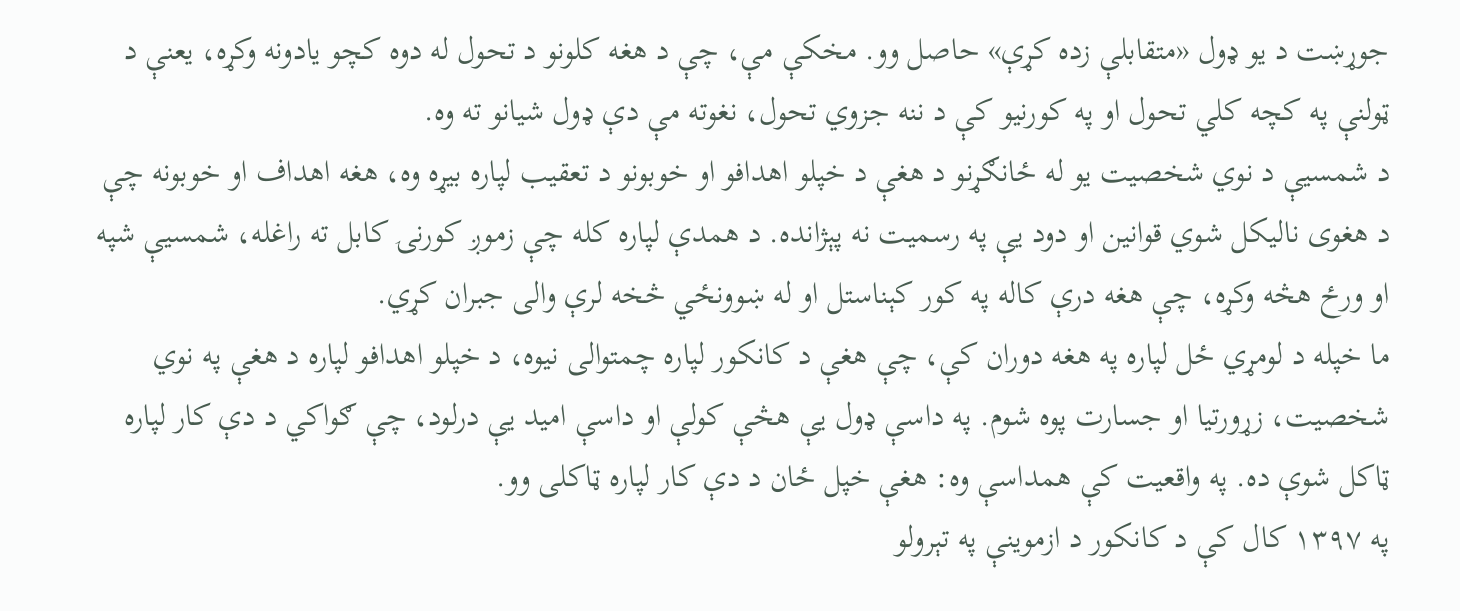جوړښت د یو ډول «متقابلې زده کړې» حاصل وو. مخکې مې، چې د هغه کلونو د تحول له دوه کچو یادونه وکړه، یعنې د ټولنې په کچه کلي تحول او په کورنیو کې د ننه جزوي تحول، نغوته مې دې ډول شیانو ته وه.
د شمسیې د نوي شخصیت یو له ځانګړنو د هغې د خپلو اهدافو او خوبونو د تعقیب لپاره بيړه وه، هغه اهداف او خوبونه چې د هغوی نالیکل شوي قوانین او دود یې په رسمیت نه پېژانده. د همدې لپاره کله چې زموږ کورنۍ کابل ته راغله، شمسیې شپه او ورځ هڅه وکړه، چې هغه درې کاله په کور کېناستل او له ښوونځي څخه لرې والی جبران کړي.
ما خپله د لومړي ځل لپاره په هغه دوران کې، چې هغې د کانکور لپاره چمتوالی نیوه، د خپلو اهدافو لپاره د هغې په نوي شخصیت، زړورتیا او جسارت پوه شوم. په داسې ډول یې هڅې کولې او داسې امید یې درلود، چې ګواکي د دې کار لپاره ټاکل شوې ده. په واقعیت کې همداسې وه: هغې خپل ځان د دې کار لپاره ټاکلی وو.
په ۱۳۹۷ کال کې د کانکور د ازموینې په تېرولو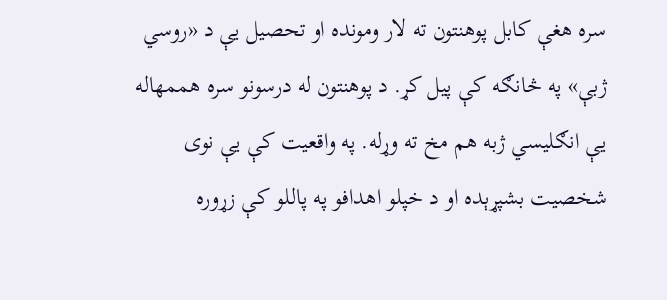سره هغې کابل پوهنتون ته لار ومونده او تحصیل یې د «روسي ژبې» په څانګه کې پيل کړ. د پوهنتون له درسونو سره هممهاله یې انګلیسي ژبه هم مخ ته وړله. په واقعیت کې یې نوی شخصیت بشپړېده او د خپلو اهدافو په پاللو کې زړوره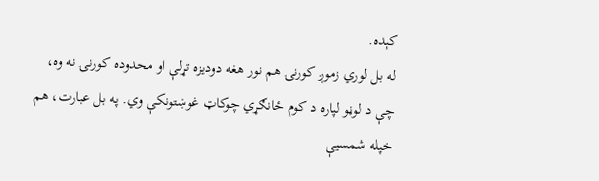کېده.
له بل لوري زموږ کورنۍ هم نور هغه دودیزه تړلې او محدوده کورنۍ نه وه، چې د لوڼو لپاره د کوم ځانګړي چوکاټ غوښتونکې وي. په بل عبارت، هم خپله شمسیې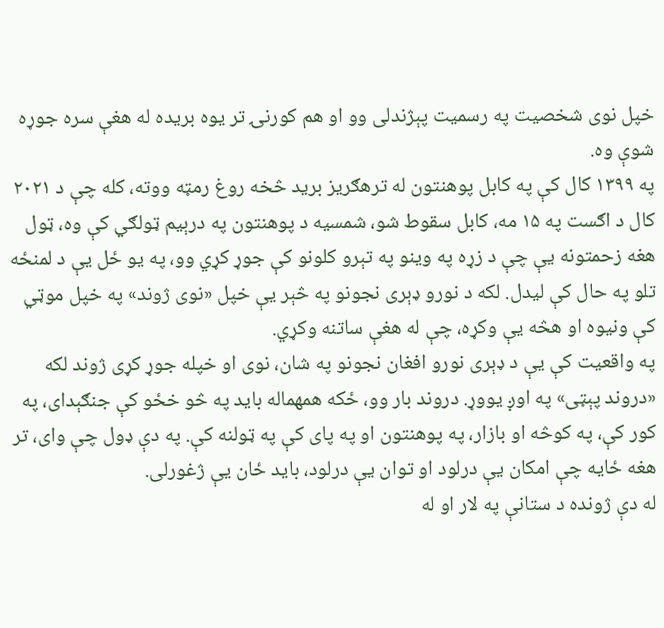خپل نوی شخصیت په رسمیت پېژندلی وو او هم کورنۍ تر یوه بریده له هغې سره جوړه شوې وه.
په ۱۳۹۹ کال کې په کابل پوهنتون له ترهګریز برید څخه روغ رمټه ووته، کله چې د ۲۰۲۱ کال د اګست په ۱۵ مه، کابل سقوط شو، شمسیه د پوهنتون په درېیم ټولګي کې وه، ټول هغه زحمتونه یې چې د زړه په وینو په تېرو کلونو کې جوړ کړي وو، په یو ځل یې د لمنځه تلو په حال کې لیدل. لکه د نورو ډېری نجونو په څېر یې خپل «نوی ژوند» په خپل موټي کې ونیوه او هڅه یې وکړه، چې له هغې ساتنه وکړي.
په واقعیت کې یې د ډېری نورو افغان نجونو په شان، نوی او خپله جوړ کړی ژوند لکه «دروند پېټی» په اوږ یووړ. دروند بار وو، ځکه همهماله باید په څو خځو کې جنګېدای، په کور کې، په کوڅه او بازار، په پوهنتون او په پای کې په ټولنه کې. په دې ډول چې وای، تر هغه ځایه چې امکان یې درلود او توان یې درلود، باید ځان یې ژغورلی.
له دې ژونده د ستانې په لار او له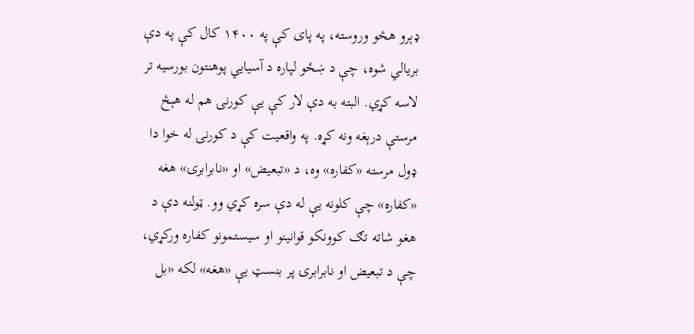ډېرو هڅو وروسته، په پای کې په ۱۴۰۰ کال کې په دې بریالي شوه، چې د ښځو لپاره د آسیايي پوهنتون بورسیه تر لاسه کړي. البته به دې لار کې یې کورنۍ هم له هېڅ مرستې درېغه ونه کړه. په واقعیت کې د کورنۍ له خوا دا ډول مرسته «کفاره» وه، د «تبعیض» او «نابرابرۍ» هغه «کفاره» چې کلونه یې له دې سره کړي وو. ټولنه دې د هغو شاته تګ کوونکو قوانینو او سیستمونو کفاره ورکړي، چې د تبعیض او نابرابرۍ پر بنسټ یې «هغه» لکه «بل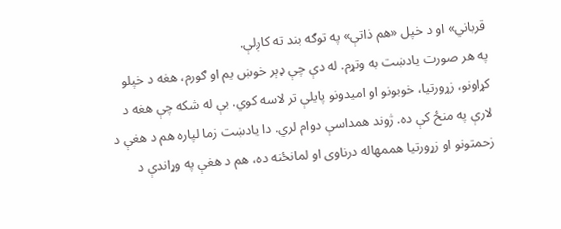قرباني» او د خپل «هم ذاتې» په توګه بند ته کاږلې.
په هر صورت یادښت به وتړم. له دې چې ډېر خوښ یم او ګورم، هغه د خپلو کړاونو، زړورتیا، خوبونو او امیدونو پایلې تر لاسه کوي. بې له شکه چې هغه د لارې په منځ کې ده. ژوند همداسې دوام لري. دا یادښت زما لپاره هم د هغې د زحمتونو او زړورتیا هممهاله درناوی او لمانځنه ده، هم د هغې په وړاندې د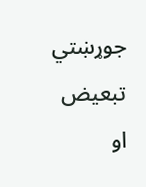جوړښتي تبعیض او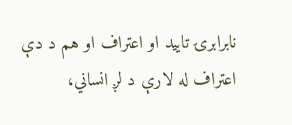نابرابرۍ تایید او اعتراف او هم د دې اعتراف له لارې د لږ انساني،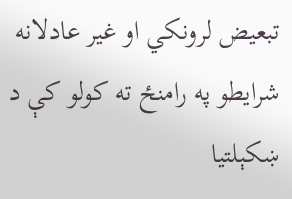تبعیض لرونکي او غیر عادلانه شرایطو په رامنځ ته کولو کې د ښکېلتیا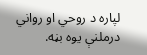لپاره د روحي او رواني درملنې یوه بڼه.